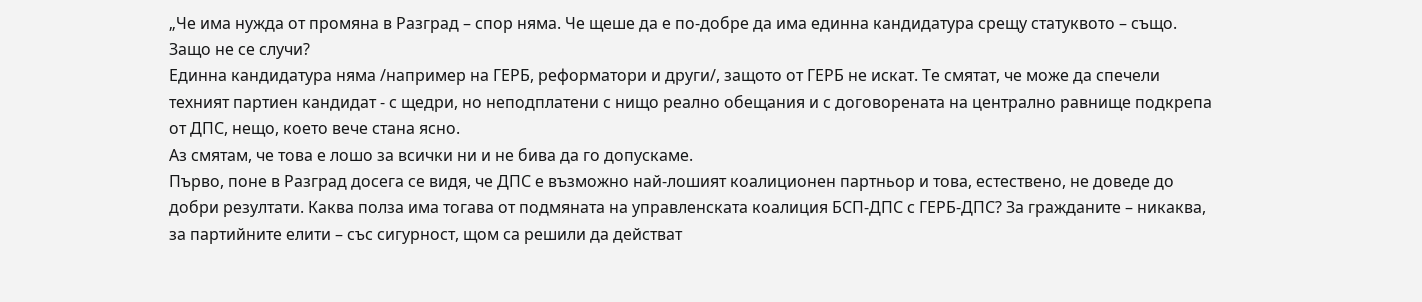„Че има нужда от промяна в Разград – спор няма. Че щеше да е по-добре да има единна кандидатура срещу статуквото – също. Защо не се случи?
Единна кандидатура няма /например на ГЕРБ, реформатори и други/, защото от ГЕРБ не искат. Те смятат, че може да спечели техният партиен кандидат - с щедри, но неподплатени с нищо реално обещания и с договорената на централно равнище подкрепа от ДПС, нещо, което вече стана ясно.
Аз смятам, че това е лошо за всички ни и не бива да го допускаме.
Първо, поне в Разград досега се видя, че ДПС е възможно най-лошият коалиционен партньор и това, естествено, не доведе до добри резултати. Каква полза има тогава от подмяната на управленската коалиция БСП-ДПС с ГЕРБ-ДПС? За гражданите – никаква, за партийните елити – със сигурност, щом са решили да действат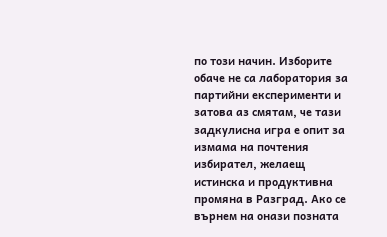по този начин. Изборите обаче не са лаборатория за партийни експерименти и затова аз смятам, че тази задкулисна игра е опит за измама на почтения избирател, желаещ истинска и продуктивна промяна в Разград. Ако се върнем на онази позната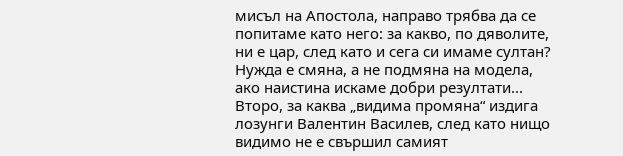мисъл на Апостола, направо трябва да се попитаме като него: за какво, по дяволите, ни е цар, след като и сега си имаме султан?
Нужда е смяна, а не подмяна на модела, ако наистина искаме добри резултати...
Второ, за каква „видима промяна“ издига лозунги Валентин Василев, след като нищо видимо не е свършил самият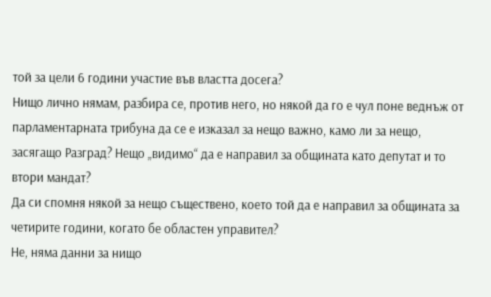той за цели 6 години участие във властта досега?
Нищо лично нямам, разбира се, против него, но някой да го е чул поне веднъж от парламентарната трибуна да се е изказал за нещо важно, камо ли за нещо, засягащо Разград? Нещо „видимо“ да е направил за общината като депутат и то втори мандат?
Да си спомня някой за нещо съществено, което той да е направил за общината за четирите години, когато бе областен управител?
Не, няма данни за нищо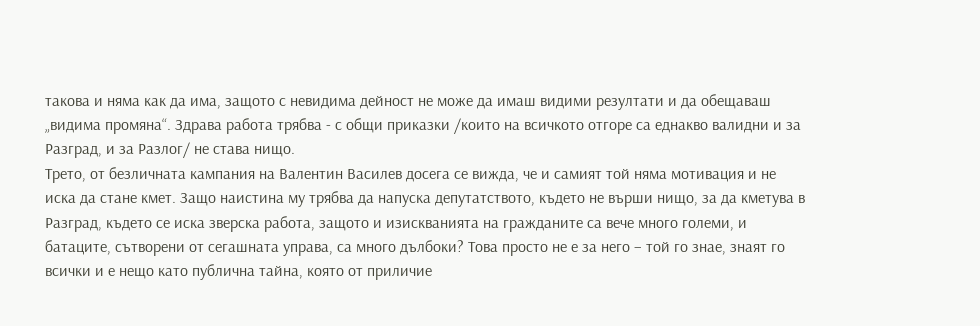такова и няма как да има, защото с невидима дейност не може да имаш видими резултати и да обещаваш „видима промяна“. Здрава работа трябва - с общи приказки /които на всичкото отгоре са еднакво валидни и за Разград, и за Разлог/ не става нищо.
Трето, от безличната кампания на Валентин Василев досега се вижда, че и самият той няма мотивация и не иска да стане кмет. Защо наистина му трябва да напуска депутатството, където не върши нищо, за да кметува в Разград, където се иска зверска работа, защото и изискванията на гражданите са вече много големи, и батаците, сътворени от сегашната управа, са много дълбоки? Това просто не е за него – той го знае, знаят го всички и е нещо като публична тайна, която от приличие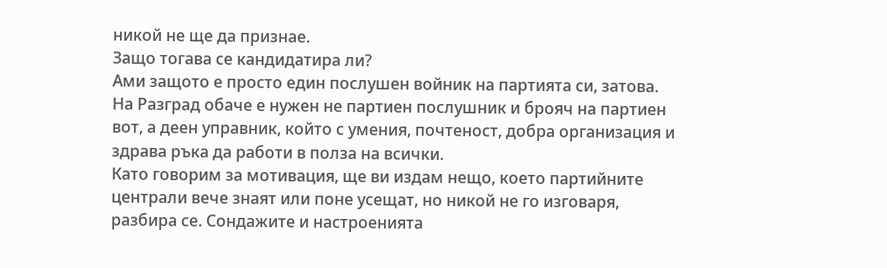никой не ще да признае.
Защо тогава се кандидатира ли?
Ами защото е просто един послушен войник на партията си, затова. На Разград обаче е нужен не партиен послушник и брояч на партиен вот, а деен управник, който с умения, почтеност, добра организация и здрава ръка да работи в полза на всички.
Като говорим за мотивация, ще ви издам нещо, което партийните централи вече знаят или поне усещат, но никой не го изговаря, разбира се. Сондажите и настроенията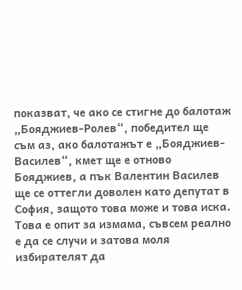показват, че ако се стигне до балотаж „Бояджиев-Ролев“, победител ще съм аз, ако балотажът е „Бояджиев-Василев“, кмет ще е отново Бояджиев, а пък Валентин Василев ще се оттегли доволен като депутат в София, защото това може и това иска.
Това е опит за измама, съвсем реално е да се случи и затова моля избирателят да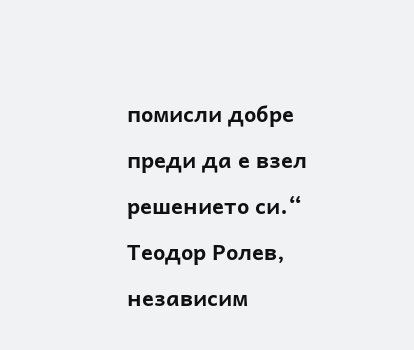помисли добре преди да е взел решението си.“
Теодор Ролев, независим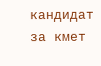кандидат за кмет